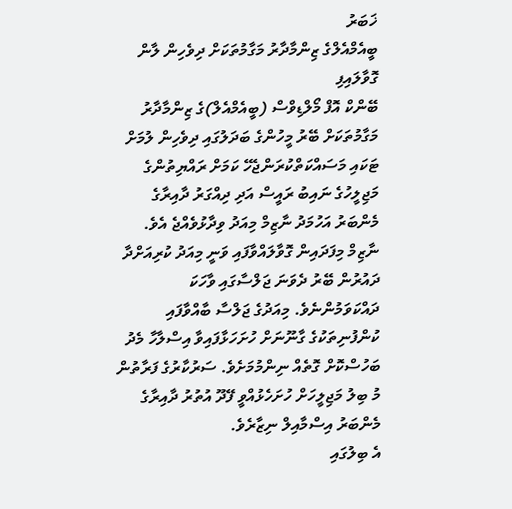ޚަބަރު
ބީއެމްއެލްގެ ޒިންމާދާރު މަގާމުތަކަށް ދިވެހިން ލާން ގޮވާލައިފި
ބޭންކް އޮފް މޯލްޑިވްސް (ބީއެމްއެލް)ގެ ޒިންމާދާރު މަގާމުތަކަށް ބޭރު މީހުންގެ ބަދަލުގައި ދިވެހިން ލުމަށް ޓަކައި މަސައްކަތްކުރަންޖެހޭ ކަމަށް ރައްޔިތުންގެ މަޖިލީހުގެ ނައިބު ރައީސް އަދި ދިއްގަރު ދާއިރާގެ މެންބަރު އަހުމަދު ނާޒިމް މިއަދު ވިދާޅުވެއްޖެ އެވެ.
ނާޒިމް މިފަދައިން ގޮވާލައްވާފައި ވަނީ މިއަދު ކުރިއަށްދާ ދައުރުން ބޭރު ދެވަނަ ޖަލްސާގައި ވާހަކަ ދައްކަވަމުންނެވެ. މިއަދުގެ ޖަލްސާ ބާއްވާފައި ކުންފުނިތަކުގެ ގާނޫނަށް ހުށަހަޅާފައިވާ އިސްލާހާ މެދު ބަހުސްކޮށް ގޮތެއް ނިންމުމަށެވެ. ސަރުކާރުގެ ފަރާތުން މު ބިލު މަޖިލީހަށް ހުށަހެޅުއްވީ ފޭދޫ އުތުރު ދާއިރާގެ މެންބަރު އިސްމާއިލް ނިޒާރެވެ.
އެ ބިލުގައި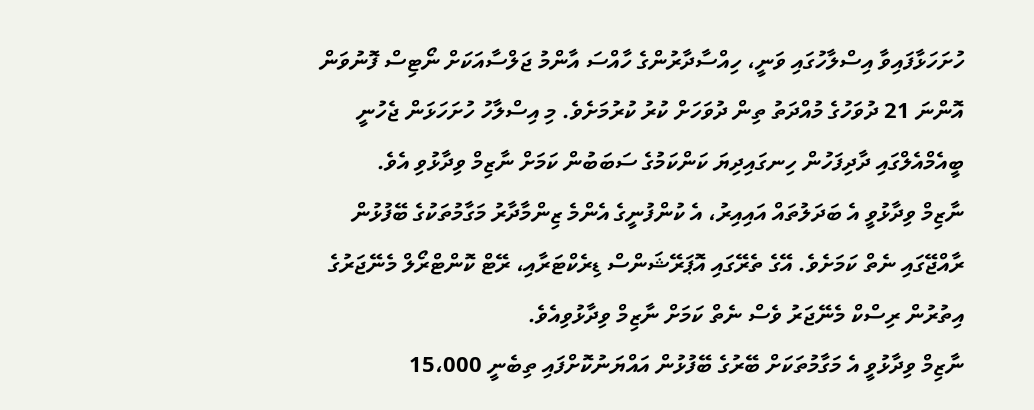ހުށަހަޅާފައިވާ އިސްލާހުގައި ވަނީ، ހިއްސާދާރުންގެ ހާއްސަ އާންމު ޖަލްސާއަކަށް ނޯޓިސް ފޮނުވަން އޮންނަ 21 ދުވަހުގެ މުއްދަތު ތިން ދުވަހަށް ކުރު ކުރުމަށެވެ. މި އިސްލާހު ހުށަހަޅަން ޖެހުނީ ބީއެމްއެލްގައި ދާދިފަހުން ހިނގައިދިޔަ ކަންކަމުގެ ސަބަބުން ކަމަށް ނާޒިމް ވިދާޅުވި އެވެ.
ނާޒިމް ވިދާޅުވީ އެ ބަދަލުތައް އައިއިރު، އެ ކުންފުނީގެ އެންމެ ޒިންމާދާރު މަގާމުތަކުގެ ބޭފުޅުން ރާއްޖޭގައި ނެތް ކަމަށެވެ. އޭގެ ތެރޭގައި އޮޕަރޭޝަންސް ޑިރެކްޓަރާއި، ރޭޓް ކޮންޓްރޯލް މެނޭޖަރުގެ އިތުރުން ރިސްކް މެނޭޖަރު ވެސް ނެތް ކަމަށް ނާޒިމް ވިދާޅުވިއެވެ.
ނާޒިމް ވިދާޅުވީ އެ މަގާމުތަކަށް ބޭރުގެ ބޭފުޅުން އައްޔަނުކޮށްފައި ތިބެނީ 15،000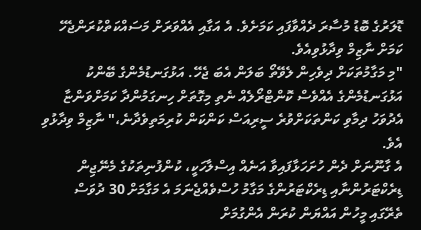ޑޮލަރުގެ ބޮޑު މުސާރަ ދެއްވާފައި ކަމަށެވެ. އެ އަގާއި އެއްވަރަށް މަސައްކަތްކުރަންޖެހޭ ކަމަށް ނާޒިމް ވިދާޅުވިއެވެ.
"މި މަގާމުތަކަށް ދިވެހިން ލެވޭތޯ ބަލަން އެބަ ޖެހޭ. އަޅުގަނޑުމެންގެ ބޭންކު އަޅުގަނޑުމެންގެ އެއްވެސް ކޮންޓްރޯލެއް ނެތި މިގޮތަށް ހިނގަމުންދާ ކަމަށްވަންޏާ އެދުވަހު ދިމާވި ކަންތަކަށްވުރެ ސީރިއަސް ކަންކަން ކުރިމަތިވެދާނެ،" ނާޒިމް ވިދާޅުވި އެވެ.
އެ ގާނޫނަށް ދެން ހުށަހަޅާފައިވާ އަނެއް އިސްލާހަކީ، ކުންފުނިތަކުގެ މެނޭޖިން ޑިރެކްޓަރުންނާއި ޑިރެކްޓަރުންގެ މަގާމު ހުސްވެއްޖެނަމަ އެ މަގާމަށް 30 ދުވަސް ތެރޭގައި މީހުން އައްޔަން ކުރަން އެންގުމަށް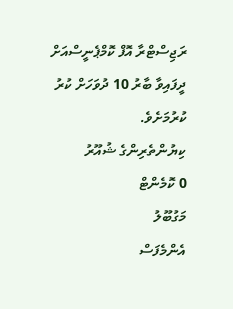ރަޖިސްޓްރާ އޮފް ކޮމްޕެނީސްއަށް ދީފައިވާ ބާރު 10 ދުވަހަށް ކުރު ކުރުމަށެވެ.
ކިޔުންތެރިންގެ ޝުއޫރު
0 ކޮމެންޓް
މަގުބޫލު
އެންމެފަސް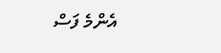އެންމެ ފަސް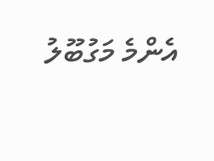އެންމެ މަގުބޫލު